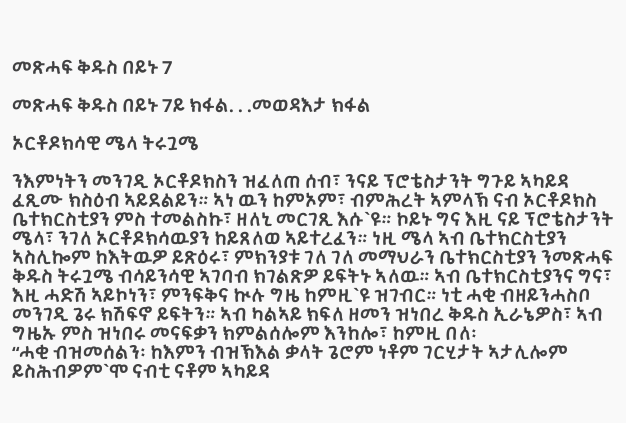መጽሓፍ ቅዱስ በይኑ 7

መጽሓፍ ቅዱስ በይኑ 7ይ ክፋል. . .መወዳእታ ክፋል

ኦርቶዶክሳዊ ሜላ ትሩጓሜ

ንእምነትን መንገዲ ኦርቶዶክስን ዝፈለጠ ሰብ፣ ንናይ ፕሮቴስታንት ግጉይ ኣካይዳ ፈጺሙ ክስዕብ ኣይደልይን። ኣነ ዉን ከምኦም፣ ብምሕረት ኣምላኽ ናብ ኦርቶዶክስ ቤተክርስቲያን ምስ ተመልስኩ፣ ዘለኒ መርገጺ እሱ`ዩ። ኮይኑ ግና እዚ ናይ ፕሮቴስታንት ሜላ፣ ንገለ ኦርቶዶክሳዉያን ከይጸለወ ኣይተረፈን። ነዚ ሜላ ኣብ ቤተክርስቲያን ኣስሊኰም ከእትዉዎ ይጽዕሩ፣ ምክንያቱ ገለ ገለ መማህራን ቤተክርስቲያን ንመጽሓፍ ቅዱስ ትሩጓሜ ብሳይንሳዊ ኣገባብ ክገልጽዎ ይፍትኑ ኣለዉ። ኣብ ቤተክርስቲያንና ግና፣ እዚ ሓድሽ ኣይኮነን፣ ምንፍቅና ኲሉ ግዜ ከምዚ`ዩ ዝገብር። ነቲ ሓቂ ብዘይንሓስቦ መንገዲ ጌሩ ክሽፍኖ ይፍትን። ኣብ ካልኣይ ክፍለ ዘመን ዝነበረ ቅዱስ ኢራኔዎስ፣ ኣብ ግዜኡ ምስ ዝነበሩ መናፍቃን ክምልሰሎም እንከሎ፣ ከምዚ በለ፡
“ሓቂ ብዝመሰልን፡ ከእምን ብዝኽእል ቃላት ጌሮም ነቶም ገርሂታት ኣታሊሎም ይስሕብዎም`ሞ ናብቲ ናቶም ኣካይዳ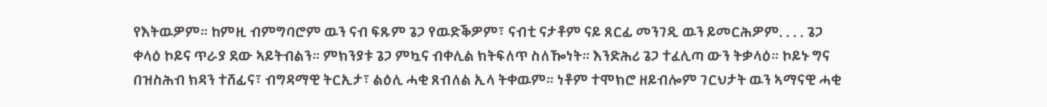የእትዉዎም። ከምዚ ብምግባሮም ዉን ናብ ፍጹም ጌጋ የዉድቕዎም፣ ናብቲ ናታቶም ናይ ጸርፊ መንገዲ ዉን ይመርሕዎም. . . . ጌጋ ቀላዕ ኮይና ጥራያ ደው ኣይትብልን። ምክንያቱ ጌጋ ምኳና ብቀሊል ክትፍለጥ ስለዀነት። እንድሕሪ ጌጋ ተፈሊጣ ውን ትቃላዕ። ኮይኑ ግና በዝስሕብ ክዳን ተሸፊና፣ ብግዳማዊ ትርኢታ፣ ልዕሊ ሓቂ ጸብለል ኢላ ትቀዉም። ነቶም ተሞክሮ ዘይብሎም ገርህታት ዉን ኣማናዊ ሓቂ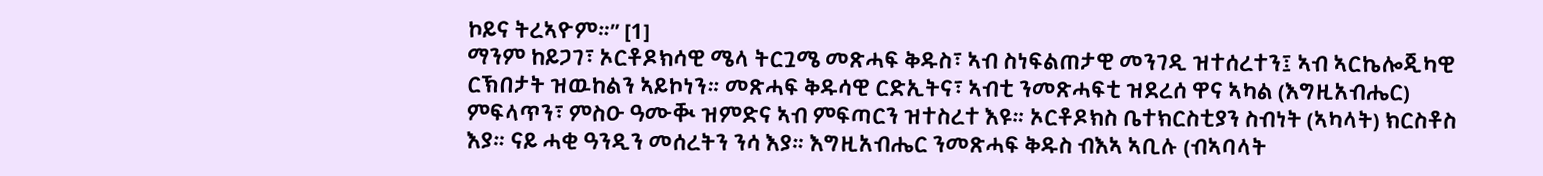ኮይና ትረኣዮም።” [1]
ማንም ከይጋገ፣ ኦርቶዶክሳዊ ሜላ ትርጓሜ መጽሓፍ ቅዱስ፣ ኣብ ስነፍልጠታዊ መንገዲ ዝተሰረተን፤ ኣብ ኣርኬሎጂካዊ ርኽበታት ዝዉከልን ኣይኮነን። መጽሓፍ ቅዱሳዊ ርድኢትና፣ ኣብቲ ንመጽሓፍቲ ዝደረሰ ዋና ኣካል (እግዚአብሔር) ምፍላጥን፣ ምስዑ ዓሙቚ ዝምድና ኣብ ምፍጣርን ዝተስረተ እዩ። ኦርቶዶክስ ቤተክርስቲያን ስብነት (ኣካላት) ክርስቶስ እያ። ናይ ሓቂ ዓንዲን መሰረትን ንሳ እያ። እግዚአብሔር ንመጽሓፍ ቅዱስ ብእኣ ኣቢሉ (ብኣባላት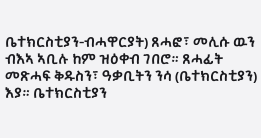ቤተክርስቲያን-ብሓዋርያት) ጸሓፎ፣ መሊሱ ዉን ብእኣ ኣቢሉ ከም ዝዕቀብ ገበሮ። ጸሓፊት መጽሓፍ ቅዱስን፣ ዓቃቢትን ንሳ (ቤተክርስቲያን) እያ። ቤተክርስቲያን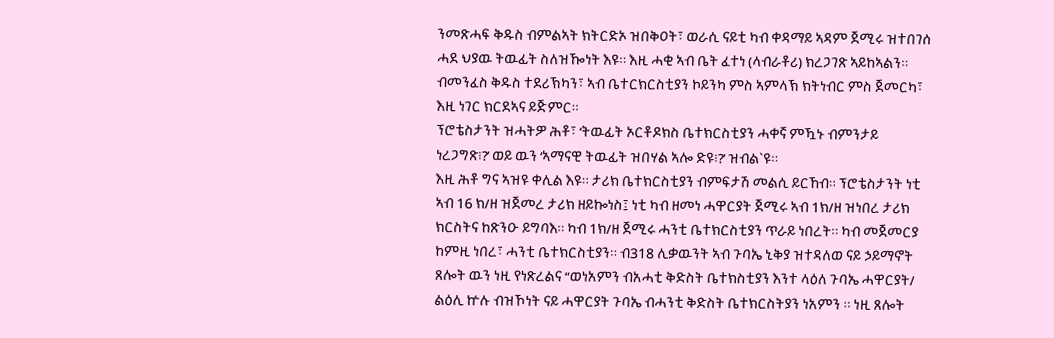ንመጽሓፍ ቅዱስ ብምልኣት ክትርድኦ ዝበቅዐት፣ ወራሲ ናይቲ ካብ ቀዳማይ ኣዳም ጀሚሩ ዝተበገሰ ሓደ ህያዉ ትዉፊት ስለዝዀነት እዩ። እዚ ሓቂ ኣብ ቤት ፈተነ (ላብራቶሪ) ክረጋገጽ ኣይከኣልን። ብመንፈስ ቅዱስ ተደሪኽካን፣ ኣብ ቤተርክርስቲያን ኮይንካ ምስ ኣምላኽ ክትነብር ምስ ጀመርካ፣ እዚ ነገር ክርደኣና ይጅምር።
ፕሮቴስታንት ዝሓትዎ ሕቶ፣ ‘ትዉፊት ኦርቶዶክስ ቤተክርስቲያን ሓቀኛ ምዃኑ ብምንታይ ነረጋግጽ፧?’ ወይ ዉን ‘ኣማናዊ ትዉፊት ዝበሃል ኣሎ ድዩ፧?’ ዝብል`ዩ።
እዚ ሕቶ ግና ኣዝዩ ቀሊል እዩ። ታሪክ ቤተክርስቲያን ብምፍታሽ መልሲ ይርኸብ። ፕሮቴስታንት ነቲ ኣብ 16 ክ/ዘ ዝጀመረ ታሪክ ዘይኰነስ፤ ነቲ ካብ ዘመነ ሓዋርያት ጀሚሩ ኣብ 1ክ/ዘ ዝነበረ ታሪክ ክርስትና ከጽንዑ ይግባእ። ካብ 1ክ/ዘ ጀሚሩ ሓንቲ ቤተክርስቲያን ጥራይ ነበረት። ካብ መጀመርያ ከምዚ ነበረ፣ ሓንቲ ቤተክርስቲያን። ብ318 ሊቃዉንት ኣብ ጉባኤ ኒቅያ ዝተዳለወ ናይ ኃይማኖት ጸሎት ዉን ነዚ የነጽረልና “ወነአምን ብአሓቲ ቅድስት ቤተክስቲያን እንተ ላዕለ ጉባኤ ሓዋርያት/ ልዕሊ ኵሉ ብዝኾነት ናይ ሓዋርያት ጉባኤ ብሓንቲ ቅድስት ቤተክርስትያን ነአምን ። ነዚ ጸሎት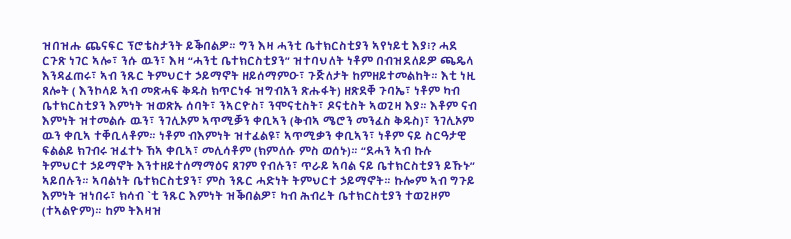ዝበዝሑ ጨናፍር ፕሮቴስታንት ይቕበልዎ። ግን እዛ ሓንቲ ቤተክርስቲያን ኣየነይቲ እያ፧? ሓደ ርጉጽ ነገር ኣሎ፣ ንሱ ዉን፣ እዛ “ሓንቲ ቤተክርስቲያን” ዝተባህለት ነቶም በብዝደለይዎ ጫዴላ እንዳፈጠሩ፣ ኣብ ንጹር ትምህርተ ኃይማኖት ዘይሰማምዑ፣ ጉጅለታት ከምዘይተመልከት። እቲ ነዚ ጸሎት ( እንኮላይ ኣብ መጽሓፍ ቅዱስ ክጥርነፋ ዝግብአን ጽሑፋት) ዘጽደቐ ጉባኤ፣ ነቶም ካብ ቤተክርስቲያን እምነት ዝወጽኡ ሰባት፣ ንኣርዮስ፣ ንሞናቲስት፣ ዶናቲስት ኣወጊዛ እያ። እቶም ናብ እምነት ዝተመልሱ ዉን፣ ንገሊኦም ኣጥሚቓን ቀቢኣን (ቅብኣ ሜሮን መንፈስ ቅዱስ)፣ ንገሊኦም ዉን ቀቢኣ ተቐቢላቶም። ነቶም ብእምነት ዝተፈልዩ፣ ኣጥሚቃን ቀቢኣን፣ ነቶም ናይ ስርዓታዊ ፍልልይ ክገብሩ ዝፈተኑ ኸኣ ቀቢኣ፣ መሊሳቶም (ክምለሱ ምስ ወሰኑ)። “ደሓን ኣብ ኩሉ ትምህርተ ኃይማኖት እንተዘይተሰማማዕና ጸገም የብሉን፣ ጥራይ ኣባል ናይ ቤተክርስቲያን ይኹኑ” ኣይበሉን። ኣባልነት ቤተክርስቲያን፣ ምስ ንጹር ሓድነት ትምህርተ ኃይማኖት። ኩሎም ኣብ ግጉይ እምነት ዝነበሩ፣ ክሳብ `ቲ ንጹር እምነት ዝቕበልዎ፣ ካብ ሕብረት ቤተክርስቲያን ተወጊዞም (ተኣልዮም)። ከም ትእዛዝ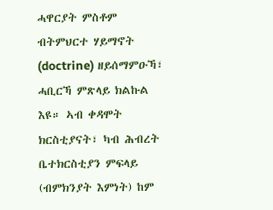ሓዋርያት ምስቶም ብትምህርተ ሃይማኖት (doctrine) ዘይሰማምዑኻ፣ ሓቢርኻ ምጽላይ ክልኩል እዩ። ኣብ ቀዳሞት ክርስቲያናት፣ ካብ ሕብረት ቤተክርስቲያን ምፍላይ (ብምክንያት እምነት) ከም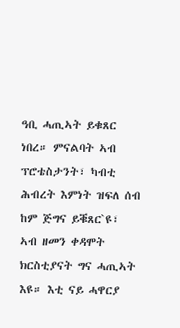ዓቢ ሓጢኣት ይቁጸር ነበረ። ምናልባት ኣብ ፕሮቴስታንት፣ ካብቲ ሕብረት እምነት ዝፍለ ሰብ ከም ጅግና ይቑጸር`ዩ፣ ኣብ ዘመን ቀዳሞት ክርስቲያናት ግና ሓጢኣት እዩ። እቲ ናይ ሓዋርያ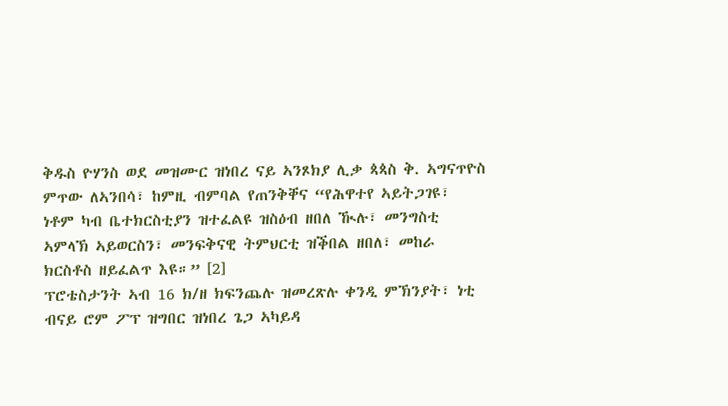ቅዱስ ዮሃንስ ወደ መዝሙር ዝነበረ ናይ ኣንጾክያ ሊቃ ጳጳስ ቅ. ኣግናጥዮስ ምጥው ለኣንበሳ፣ ከምዚ ብምባል የጠንቅቐና “የሕዋተየ ኣይትጋገዩ፣ ነቶም ካብ ቤተክርስቲያን ዝተፈልዩ ዝስዕብ ዘበለ ዂሉ፣ መንግስቲ ኣምላኽ ኣይወርስን፣ መንፍቅናዊ ትምህርቲ ዝቕበል ዘበለ፣ መከራ ክርስቶስ ዘይፈልጥ እዩ።” [2]
ፕሮቴስታንት ኣብ 16 ክ/ዘ ክፍንጨሉ ዝመረጽሉ ቀንዲ ምኽንያት፣ ነቲ ብናይ ሮም ፖፕ ዝግበር ዝነበረ ጌጋ ኣካይዳ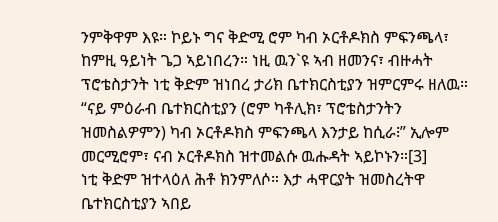ንምቅዋም እዩ። ኮይኑ ግና ቅድሚ ሮም ካብ ኦርቶዶክስ ምፍንጫላ፣ ከምዚ ዓይነት ጌጋ ኣይነበረን። ነዚ ዉን`ዩ ኣብ ዘመንና፣ ብዙሓት ፕሮቴስታንት ነቲ ቅድም ዝነበረ ታሪክ ቤተክርስቲያን ዝምርምሩ ዘለዉ። “ናይ ምዕራብ ቤተክርስቲያን (ሮም ካቶሊክ፣ ፕሮቴስታንትን ዝመስልዎምን) ካብ ኦርቶዶክስ ምፍንጫላ እንታይ ከሲራ፧” ኢሎም መርሚሮም፣ ናብ ኦርቶዶክስ ዝተመልሱ ዉሑዳት ኣይኮኑን።[3]
ነቲ ቅድም ዝተላዕለ ሕቶ ክንምለሶ። እታ ሓዋርያት ዝመስረትዋ ቤተክርስቲያን ኣበይ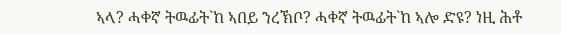ኣላ? ሓቀኛ ትዉፊት`ከ ኣበይ ንረኽቦ? ሓቀኛ ትዉፊት`ከ ኣሎ ድዩ? ነዚ ሕቶ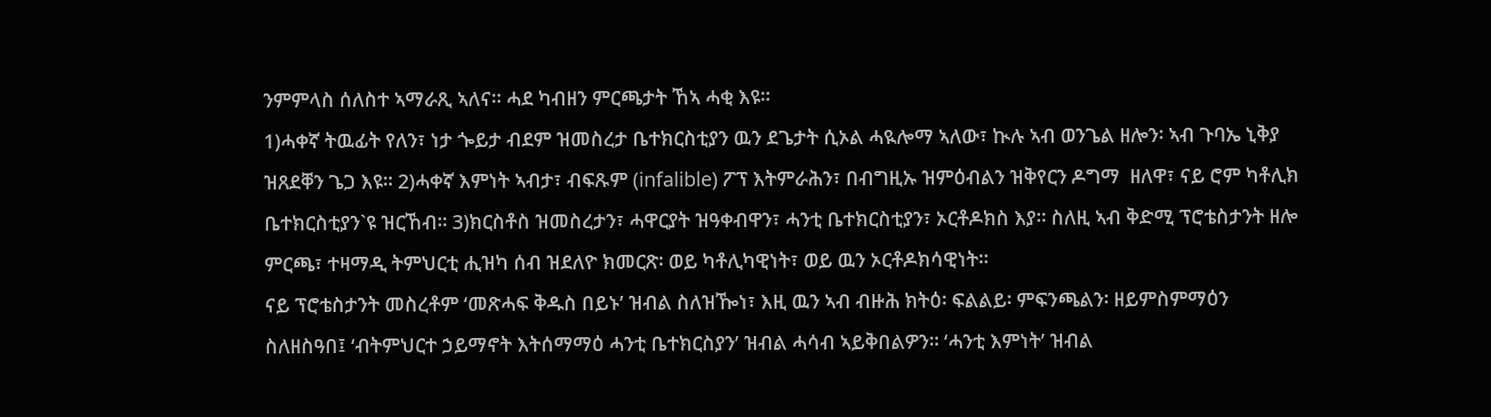ንምምላስ ሰለስተ ኣማራጺ ኣለና። ሓደ ካብዘን ምርጫታት ኸኣ ሓቂ እዩ።
1)ሓቀኛ ትዉፊት የለን፣ ነታ ጐይታ ብደም ዝመስረታ ቤተክርስቲያን ዉን ደጌታት ሲኦል ሓዪሎማ ኣለው፣ ኲሉ ኣብ ወንጌል ዘሎን፡ ኣብ ጉባኤ ኒቅያ ዝጸደቐን ጌጋ እዩ። 2)ሓቀኛ እምነት ኣብታ፣ ብፍጹም (infalible) ፖፕ እትምራሕን፣ በብግዚኡ ዝምዕብልን ዝቅየርን ዶግማ  ዘለዋ፣ ናይ ሮም ካቶሊክ ቤተክርስቲያን`ዩ ዝርኸብ። 3)ክርስቶስ ዝመስረታን፣ ሓዋርያት ዝዓቀብዋን፣ ሓንቲ ቤተክርስቲያን፣ ኦርቶዶክስ እያ። ስለዚ ኣብ ቅድሚ ፕሮቴስታንት ዘሎ ምርጫ፣ ተዛማዲ ትምህርቲ ሒዝካ ሰብ ዝደለዮ ክመርጽ፡ ወይ ካቶሊካዊነት፣ ወይ ዉን ኦርቶዶክሳዊነት።
ናይ ፕሮቴስታንት መስረቶም ‘መጽሓፍ ቅዱስ በይኑ’ ዝብል ስለዝዀነ፣ እዚ ዉን ኣብ ብዙሕ ክትዕ፡ ፍልልይ፡ ምፍንጫልን፡ ዘይምስምማዕን ስለዘስዓበ፤ ‘ብትምህርተ ኃይማኖት እትሰማማዕ ሓንቲ ቤተክርስያን’ ዝብል ሓሳብ ኣይቅበልዎን። ‘ሓንቲ እምነት’ ዝብል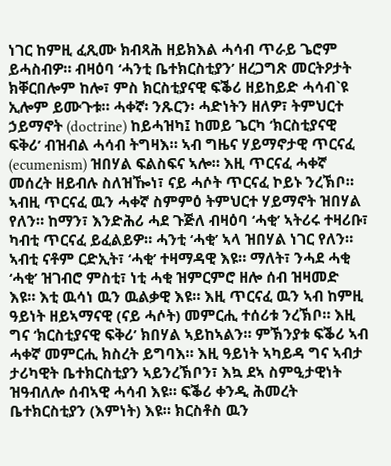ነገር ከምዚ ፈጺሙ ክብጻሕ ዘይክእል ሓሳብ ጥራይ ጌሮም ይሓስብዎ። ብዛዕባ ‘ሓንቲ ቤተክርስቲያን’ ዘረጋግጽ መርትዖታት ክቐርበሎም ከሎ፣ ምስ ክርስቲያናዊ ፍቕሪ ዘይከይድ ሓሳብ`ዩ ኢሎም ይሙጉቱ። ሓቀኛ፡ ንጹርን፡ ሓድነትን ዘለዎ፣ ትምህርተ ኃይማኖት (doctrine) ከይሓዝካ፤ ከመይ ጌርካ ‘ክርስቲያናዊ ፍቅሪ’ ብዝብል ሓሳብ ትግዛእ። ኣብ ግዜና ሃይማኖታዊ ጥርናፈ (ecumenism) ዝበሃል ፍልስፍና ኣሎ። እዚ ጥርናፈ ሓቀኛ መሰረት ዘይብሉ ስለዝዀነ፣ ናይ ሓሶት ጥርናፈ ኮይኑ ንረኽቦ። ኣብዚ ጥርናፈ ዉን ሓቀኛ ስምምዕ ትምህርተ ሃይማኖት ዝበሃል የለን። ከማን፣ እንድሕሪ ሓደ ጉጅለ ብዛዕባ ‘ሓቂ’ ኣትሪሩ ተዛሪቡ፣ ካብቲ ጥርናፈ ይፈልይዎ። ሓንቲ ‘ሓቂ’ ኣላ ዝበሃል ነገር የለን። ኣብቲ ናቶም ርድኢት፣ ‘ሓቂ’ ተዛማዳዊ እዩ። ማለት፣ ንሓደ ሓቂ ‘ሓቂ’ ዝገብሮ ምስቲ፣ ነቲ ሓቂ ዝምርምሮ ዘሎ ሰብ ዝዛመድ እዩ። እቲ ዉሳነ ዉን ዉልቃዊ እዩ። እዚ ጥርናፈ ዉን ኣብ ከምዚ ዓይነት ዘይኣማናዊ (ናይ ሓሶት) መምርሒ ተሰሪቱ ንረኽቦ። እዚ ግና ‘ክርስቲያናዊ ፍቅሪ’ ክበሃል ኣይከኣልን። ምኽንያቱ ፍቕሪ ኣብ ሓቀኛ መምርሒ ክስረት ይግባእ። እዚ ዓይነት ኣካይዳ ግና ኣብታ ታሪካዊት ቤተክርስቲያን ኣይንረኽቦን፣ እኳ ደኣ ስምዒታዊነት ዝዓብለሎ ሰብኣዊ ሓሳብ እዩ። ፍቕሪ ቀንዲ ሕመረት ቤተክርስቲያን (እምነት) እዩ። ክርስቶስ ዉን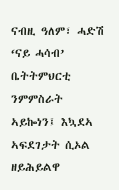ናብዚ ዓለም፣ ሓድሽ ‘ናይ ሓሳብ’ ቤትትምህርቲ ንምምስራት ኣይኰነን፤ እኳደኣ ኣፍደገታት ሲኦል ዘይሕይልዋ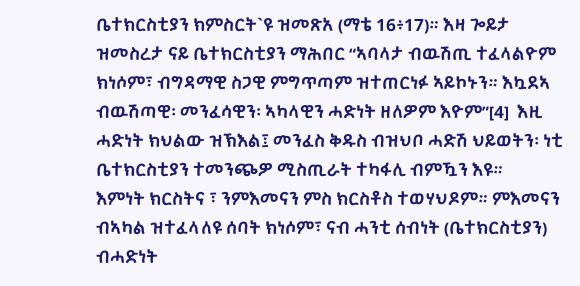ቤተክርስቲያን ክምስርት`ዩ ዝመጽአ (ማቴ 16፥17)። እዛ ጐይታ ዝመስረታ ናይ ቤተክርስቲያን ማሕበር “ኣባላታ ብዉሽጢ ተፈላልዮም ክነሶም፣ ብግዳማዊ ስጋዊ ምግጥጣም ዝተጠርነፉ ኣይኮኑን። እኳደኣ ብዉሽጣዊ፡ መንፈሳዊን፡ ኣካላዊን ሓድነት ዘለዎም እዮም”[4]  እዚ ሓድነት ክህልው ዝኽእል፤ መንፈስ ቅዱስ ብዝህቦ ሓድሽ ህይወትን፡ ነቲ ቤተክርስቲያን ተመንጭዎ ሚስጢራት ተካፋሊ ብምዃን እዩ።
እምነት ክርስትና ፣ ንምእመናን ምስ ክርስቶስ ተወሃህዶም። ምእመናን ብኣካል ዝተፈላለዩ ሰባት ክነሶም፣ ናብ ሓንቲ ሰብነት (ቤተክርስቲያን) ብሓድነት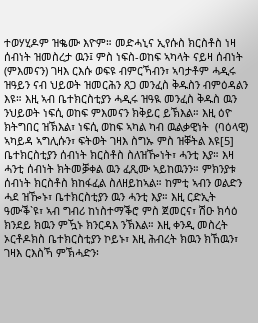ተወሃሂዶም ዝቈሙ እዮም። መድሓኒና ኢየሱስ ክርስቶስ ነዛ ሰብነት ዝመስረታ ዉን፤ ምስ ነፍስ-ወከፍ ኣካላት ናይዛ ሰብነት (ምእመናን) ገዛእ ርእሱ ወፍዩ ብምርኻብን፣ ኣባታቶም ሓዲሩ ዝዓይን ናብ ህይወት ዝመርሕን ጸጋ መንፈስ ቅዱስን ብምዕዳልን እዩ። እዚ ኣብ ቤተክርስቲያን ሓዲሩ ዝዓዪ መንፈስ ቅዱስ ዉን ንህይወት ነፍሲ ወከፍ ምእመናን ክቅይር ይኽእል። እዚ ዕዮ ክትግበር ዝኽእል፣ ነፍሲ ወከፍ ኣካል ካብ ዉልቃዊነት  (ባዕላዊ) ኣካይዳ ኣግሊሱን፣ ፍትወት ገዛእ ስግኡ ምስ ዝቐትል እዩ[5]
ቤተክርስቲያን ሰብነት ክርስቶስ ስለዝዀነት፣ ሓንቲ እያ። እዛ ሓንቲ ሰብነት ክትመቓቀል ዉን ፈጺሙ ኣይከዉንን። ምክንያቱ ሰብነት ክርስቶስ ክከፋፈል ስለዘይከኣል። ከምቲ ኣብን ወልድን ሓደ ዝዀኑ፣ ቤተክርስቲያን ዉን ሓንቲ እያ። እዚ ርድኢት ዓሙቕ`ዩ፣ ኣብ ግብሪ ከነስተማቕሮ ምስ ጀመርና፣ ሽዑ ክሳዕ ክንደይ ክዉን ምዃኑ ክንርዳእ ንኽእል። እዚ ቀንዲ መስረት ኦርቶዶክስ ቤተክርስቲያን ኮይኑ፣ እዚ ሕብረት ክዉን ክኸዉን፣ ገዛእ ርእስኻ ምኽሓድን፡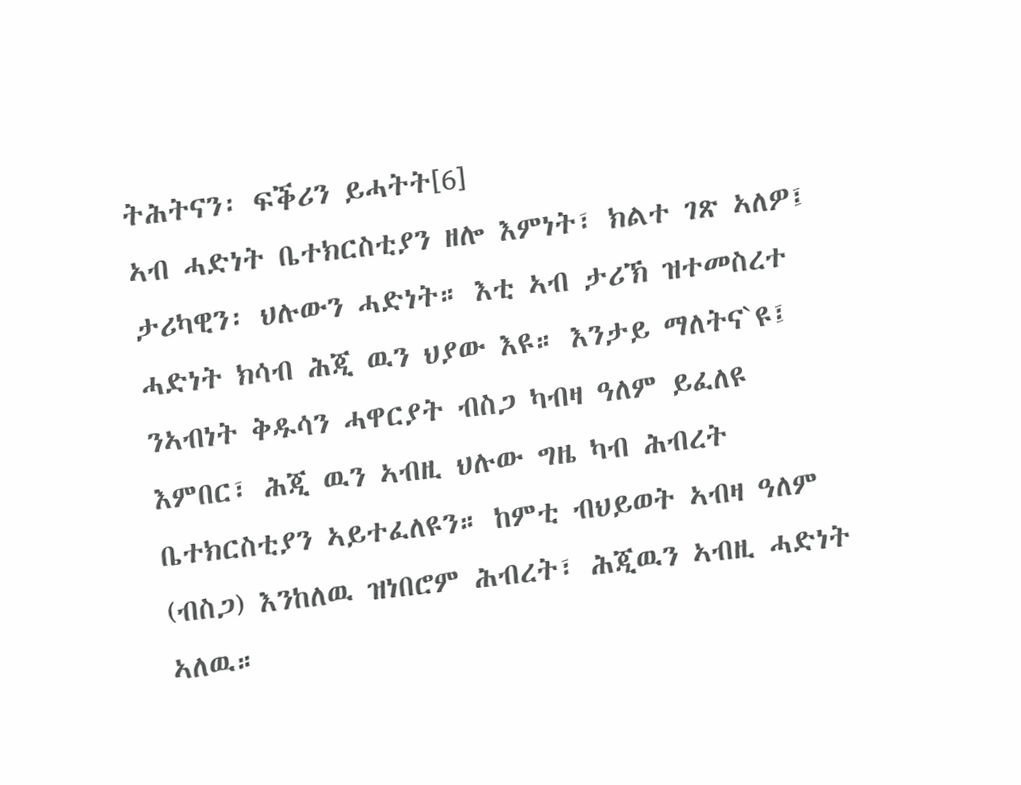ትሕትናን፡ ፍቕሪን ይሓትት[6]
ኣብ ሓድነት ቤተክርስቲያን ዘሎ እምነት፣ ክልተ ገጽ ኣለዎ፤ ታሪካዊን፡ ህሉውን ሓድነት። እቲ ኣብ ታሪኽ ዝተመስረተ ሓድነት ክሳብ ሕጂ ዉን ህያው እዩ። እንታይ ማለትና`ዩ፤ ንኣብነት ቅዱሳን ሓዋርያት ብስጋ ካብዛ ዓለም ይፈለዩ እምበር፣ ሕጂ ዉን ኣብዚ ህሉው ግዜ ካብ ሕብረት ቤተክርስቲያን ኣይተፈለዩን። ከምቲ ብህይወት ኣብዛ ዓለም (ብስጋ) እንከለዉ ዝነበሮም ሕብረት፣ ሕጂዉን ኣብዚ ሓድነት ኣለዉ።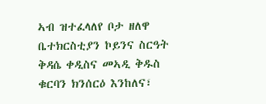ኣብ ዝተፈላለየ ቦታ ዘለዋ ቤተክርስቲያን ኮይንና ስርዓት ቅዳሴ ቀዲስና መኣዲ ቅዱስ ቁርባን ክንሰርዕ እንከለና፣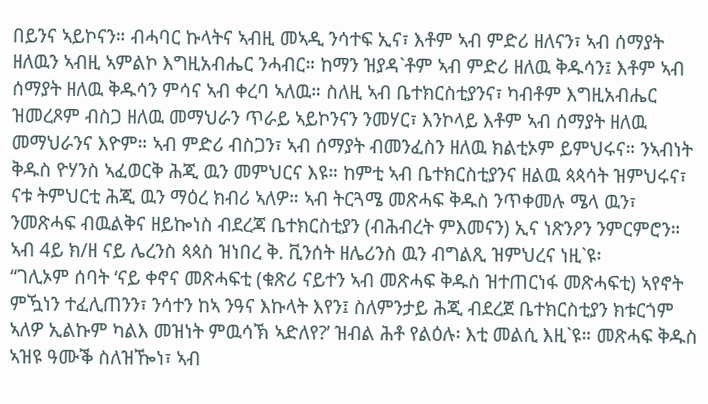በይንና ኣይኮናን። ብሓባር ኩላትና ኣብዚ መኣዲ ንሳተፍ ኢና፣ እቶም ኣብ ምድሪ ዘለናን፣ ኣብ ሰማያት ዘለዉን ኣብዚ ኣምልኮ እግዚአብሔር ንሓብር። ከማን ዝያዳ`ቶም ኣብ ምድሪ ዘለዉ ቅዱሳን፤ እቶም ኣብ ሰማያት ዘለዉ ቅዱሳን ምሳና ኣብ ቀረባ ኣለዉ። ስለዚ ኣብ ቤተክርስቲያንና፣ ካብቶም እግዚአብሔር ዝመረጾም ብስጋ ዘለዉ መማህራን ጥራይ ኣይኮንናን ንመሃር፣ እንኮላይ እቶም ኣብ ሰማያት ዘለዉ መማህራንና እዮም። ኣብ ምድሪ ብስጋን፣ ኣብ ሰማያት ብመንፈስን ዘለዉ ክልቲኦም ይምህሩና። ንኣብነት ቅዱስ ዮሃንስ ኣፈወርቅ ሕጂ ዉን መምህርና እዩ። ከምቲ ኣብ ቤተክርስቲያንና ዘልዉ ጳጳሳት ዝምህሩና፣ ናቱ ትምህርቲ ሕጂ ዉን ማዕረ ክብሪ ኣለዎ። ኣብ ትርጓሜ መጽሓፍ ቅዱስ ንጥቀመሉ ሜላ ዉን፣ ንመጽሓፍ ብዉልቅና ዘይኰነስ ብደረጃ ቤተክርስቲያን (ብሕብረት ምእመናን) ኢና ነጽንዖን ንምርምሮን። ኣብ 4ይ ክ/ዘ ናይ ሌረንስ ጳጳስ ዝነበረ ቅ. ቪንሰት ዘሌሪንስ ዉን ብግልጺ ዝምህረና ነዚ`ዩ፡
“ገሊኦም ሰባት ‘ናይ ቀኖና መጽሓፍቲ (ቁጽሪ ናይተን ኣብ መጽሓፍ ቅዱስ ዝተጠርነፋ መጽሓፍቲ) ኣየኖት ምዃነን ተፈሊጠንን፣ ንሳተን ከኣ ንዓና እኩላት እየን፤ ስለምንታይ ሕጂ ብደረጀ ቤተክርስቲያን ክቱርጎም ኣለዎ ኢልኩም ካልእ መዝነት ምዉሳኽ ኣድለየ?’ ዝብል ሕቶ የልዕሉ፡ እቲ መልሲ እዚ`ዩ። መጽሓፍ ቅዱስ ኣዝዩ ዓሙቕ ስለዝዀነ፣ ኣብ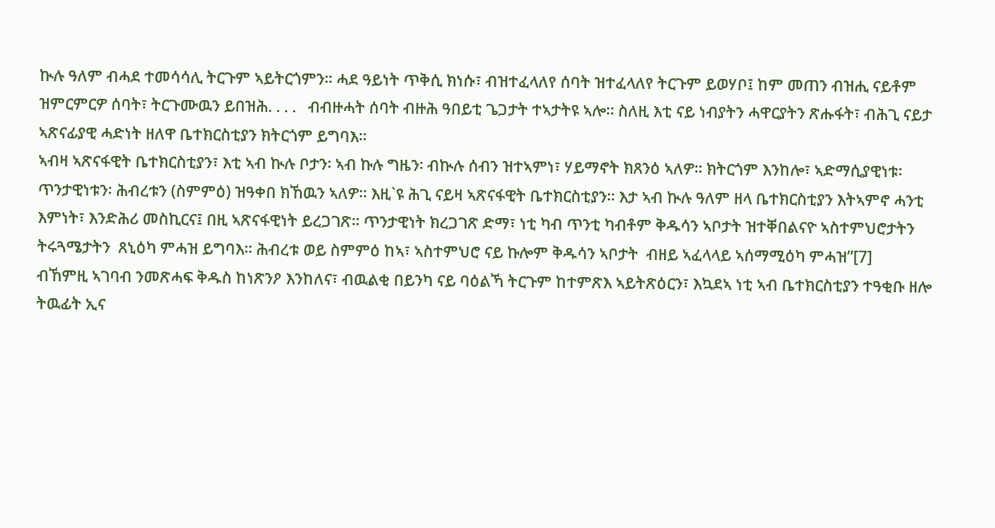ኲሉ ዓለም ብሓደ ተመሳሳሊ ትርጉም ኣይትርጎምን። ሓደ ዓይነት ጥቅሲ ክነሱ፣ ብዝተፈላለየ ሰባት ዝተፈላለየ ትርጉም ይወሃቦ፤ ከም መጠን ብዝሒ ናይቶም ዝምርምርዎ ሰባት፣ ትርጉሙዉን ይበዝሕ. . . .   ብብዙሓት ሰባት ብዙሕ ዓበይቲ ጌጋታት ተኣታትዩ ኣሎ። ስለዚ እቲ ናይ ነብያትን ሓዋርያትን ጽሑፋት፣ ብሕጊ ናይታ ኣጽናፊያዊ ሓድነት ዘለዋ ቤተክርስቲያን ክትርጎም ይግባእ።
ኣብዛ ኣጽናፋዊት ቤተክርስቲያን፣ እቲ ኣብ ኲሉ ቦታን፡ ኣብ ኩሉ ግዜን፡ ብኲሉ ሰብን ዝተኣምነ፣ ሃይማኖት ክጸንዕ ኣለዎ። ክትርጎም እንከሎ፣ ኣድማሲያዊነቱ፡ ጥንታዊነቱን፡ ሕብረቱን (ስምምዕ) ዝዓቀበ ክኸዉን ኣለዎ። እዚ`ዩ ሕጊ ናይዛ ኣጽናፋዊት ቤተክርስቲያን። እታ ኣብ ኲሉ ዓለም ዘላ ቤተክርስቲያን እትኣምኖ ሓንቲ እምነት፣ እንድሕሪ መስኪርና፤ በዚ ኣጽናፋዊነት ይረጋገጽ። ጥንታዊነት ክረጋገጽ ድማ፣ ነቲ ካብ ጥንቲ ካብቶም ቅዱሳን ኣቦታት ዝተቐበልናዮ ኣስተምህሮታትን ትሩጓሜታትን  ጸኒዕካ ምሓዝ ይግባእ። ሕብረቱ ወይ ስምምዕ ከኣ፣ ኣስተምህሮ ናይ ኩሎም ቅዱሳን ኣቦታት  ብዘይ ኣፈላላይ ኣሰማሚዕካ ምሓዝ”[7]
ብኸምዚ ኣገባብ ንመጽሓፍ ቅዱስ ከነጽንዖ እንከለና፣ ብዉልቂ በይንካ ናይ ባዕልኻ ትርጉም ከተምጽእ ኣይትጽዕርን፣ እኳደኣ ነቲ ኣብ ቤተክርስቲያን ተዓቂቡ ዘሎ ትዉፊት ኢና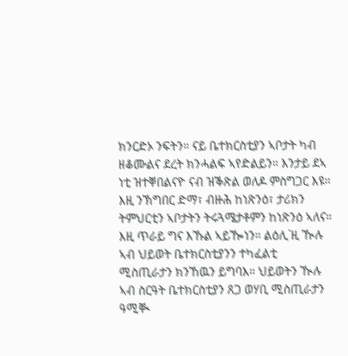ክንርድኦ ንፍትን። ናይ ቤተክርስቲያን ኣቦታት ካብ ዘቆሙልና ደረት ክንሓልፍ ኣየድልይን። እንታይ ደኣ ነቲ ዝተቐበልናዮ ናብ ዝቕጽል ወለዶ ምስግጋር እዩ። እዚ ንኽግበር ድማ፣ ብዙሕ ከነጽንዕ፣ ታሪክን ትምህርቲን ኣቦታትን ትሩጓሜታቶምን ከነጽንዕ ኣለና። እዚ ጥራይ ግና እኹል ኣይዀነን። ልዕሊ`ዚ ዂሉ ኣብ ህይወት ቤተክርስቲያንን ተካፈልቲ ሚስጢራታን ክንኸዉን ይግባእ። ህይወትን ዂሉ ኣብ ስርዓት ቤተክርስቲያን ጸጋ ወሃቢ ሚስጢራታን ዓሚቚ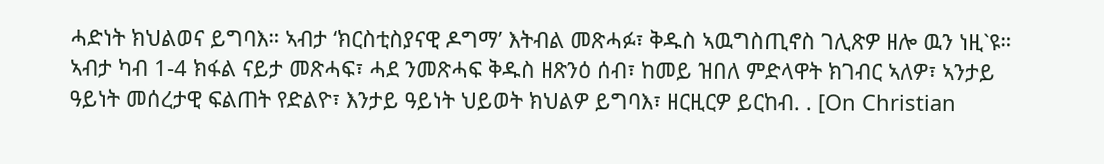ሓድነት ክህልወና ይግባእ። ኣብታ ‘ክርስቲስያናዊ ዶግማ’ እትብል መጽሓፉ፣ ቅዱስ ኣዉግስጢኖስ ገሊጽዎ ዘሎ ዉን ነዚ`ዩ። ኣብታ ካብ 1-4 ክፋል ናይታ መጽሓፍ፣ ሓደ ንመጽሓፍ ቅዱስ ዘጽንዕ ሰብ፣ ከመይ ዝበለ ምድላዋት ክገብር ኣለዎ፣ ኣንታይ ዓይነት መሰረታዊ ፍልጠት የድልዮ፣ እንታይ ዓይነት ህይወት ክህልዎ ይግባእ፣ ዘርዚርዎ ይርከብ. . [On Christian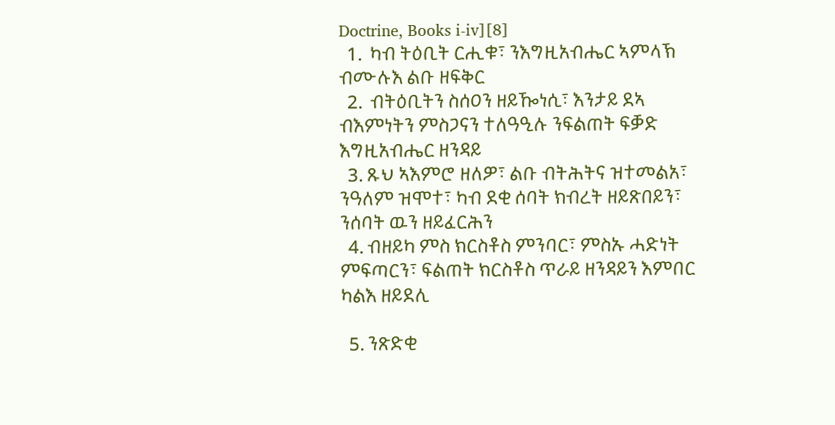Doctrine, Books i-iv][8]
  1.  ካብ ትዕቢት ርሒቁ፣ ንእግዚአብሔር ኣምላኽ ብሙሉእ ልቡ ዘፍቅር
  2.  ብትዕቢትን ስሰዐን ዘይዀነሲ፣ እንታይ ደኣ ብእምነትን ምስጋናን ተለዓዒሉ ንፍልጠት ፍቓድ እግዚአብሔር ዘንዳይ
  3. ጹህ ኣእምሮ ዘለዎ፣ ልቡ ብትሕትና ዝተመልአ፣ ንዓለም ዝሞተ፣ ካብ ደቂ ሰባት ክብረት ዘይጽበይን፣ ንሰባት ዉን ዘይፈርሕን
  4. ብዘይካ ምስ ክርስቶስ ምንባር፣ ምስኡ ሓድነት ምፍጣርን፣ ፍልጠት ክርስቶስ ጥራይ ዘንዳይን እምበር ካልእ ዘይደሊ

  5. ንጽድቂ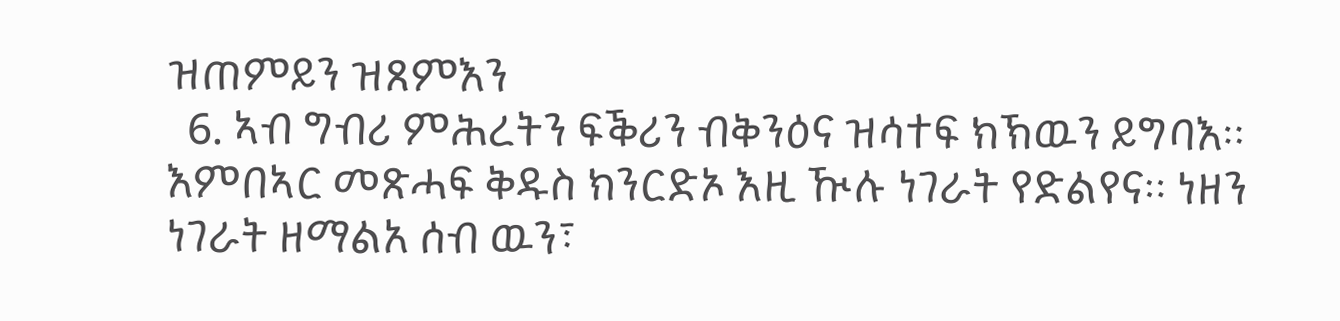ዝጠምይን ዝጸምእን
  6. ኣብ ግብሪ ምሕረትን ፍቕሪን ብቅንዕና ዝሳተፍ ክኽዉን ይግባእ።
እምበኣር መጽሓፍ ቅዱስ ክንርድኦ እዚ ዂሉ ነገራት የድልየና። ነዘን ነገራት ዘማልአ ሰብ ዉን፣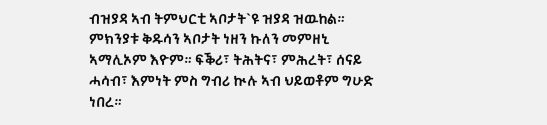ብዝያዳ ኣብ ትምህርቲ ኣቦታት`ዩ ዝያዳ ዝዉከል። ምክንያቱ ቅዱሳን ኣቦታት ነዘን ኩለን መምዘኒ ኣማሊኦም እዮም። ፍቕሪ፣ ትሕትና፣ ምሕረት፣ ሰናይ ሓሳብ፣ እምነት ምስ ግብሪ ኲሉ ኣብ ህይወቶም ግሁድ ነበረ።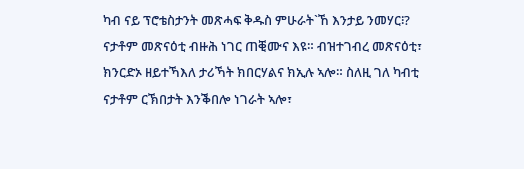ካብ ናይ ፕሮቴስታንት መጽሓፍ ቅዱስ ምሁራት`ኸ እንታይ ንመሃር፧? ናታቶም መጽናዕቲ ብዙሕ ነገር ጠቒሙና እዩ። ብዝተገብረ መጽናዕቲ፣ ክንርድኦ ዘይተኻእለ ታሪኻት ክበርሃልና ክኢሉ ኣሎ። ስለዚ ገለ ካብቲ ናታቶም ርኽበታት እንቕበሎ ነገራት ኣሎ፣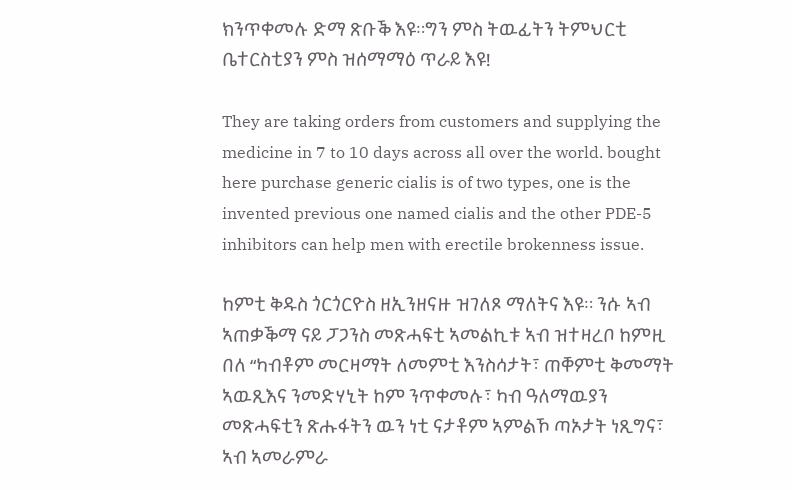ክንጥቀመሉ ድማ ጽቡቕ እዩ።ግን ምስ ትዉፊትን ትምህርቲ ቤተርስቲያን ምስ ዝሰማማዕ ጥራይ እዩ!

They are taking orders from customers and supplying the medicine in 7 to 10 days across all over the world. bought here purchase generic cialis is of two types, one is the invented previous one named cialis and the other PDE-5 inhibitors can help men with erectile brokenness issue.

ከምቲ ቅዱስ ጎርጎርዮስ ዘኢንዘናዙ ዝገለጾ ማለትና እዩ። ንሱ ኣብ ኣጠቃቕማ ናይ ፓጋንስ መጽሓፍቲ ኣመልኪቱ ኣብ ዝተዛረቦ ከምዚ በለ “ካብቶም መርዛማት ለመምቲ እንስሳታት፣ ጠቐምቲ ቅመማት ኣዉጺእና ንመድሃኒት ከም ንጥቀመሉ፣ ካብ ዓለማዉያን መጽሓፍቲን ጽሑፋትን ዉን ነቲ ናታቶም ኣምልኾ ጣኦታት ነጺግና፣ ኣብ ኣመራምራ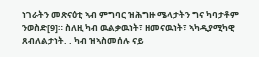ነገራትን መጽናዕቲ ኣብ ምግባር ዝሕግዙ ሜላታትን ግና ካባታቶም ንወስድ[9]። ስለዚ ካብ ዉልቃዉነት፣ ዘመናዉነት፣ ኣካዲያሚካዊ ጸብለልታነት. . ካብ ዝኣስመሰሉ ናይ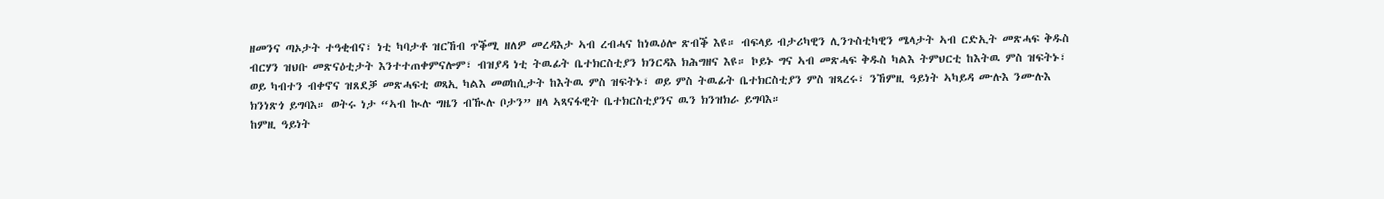ዘመንና ጣኦታት ተዓቂብና፣ ነቲ ካባታቶ ዝርኸብ ጥቕሚ ዘለዎ መረዳእታ ኣብ ረብሓና ከነዉዕሎ ጽብቕ እዩ። ብፍላይ ብታሪካዊን ሊንጉስቲካዊን ሜላታት ኣብ ርድኢት መጽሓፍ ቅዱስ ብርሃን ዝህቡ መጽናዕቲታት እንተተጠቀምናሎም፣ ብዝያዳ ነቲ ትዉፊት ቤተክርስቲያን ክንርዳእ ክሕግዘና እዩ። ኮይኑ ግና ኣብ መጽሓፍ ቅዱስ ካልእ ትምህርቲ ከእትዉ ምስ ዝፍትኑ፣ ወይ ካብተን ብቀኖና ዝጸደቓ መጽሓፍቲ ወጻኢ ካልእ መወከሲታት ከእትዉ ምስ ዝፍትኑ፣ ወይ ምስ ትዉፊት ቤተክርስቲያን ምስ ዝጻረሩ፣ ንኸምዚ ዓይነት ኣካይዳ ሙሉእ ንሙሉእ ክንነጽጎ ይግባእ። ወትሩ ነታ “ኣብ ኲሉ ግዜን ብዂሉ ቦታን” ዘላ ኣጻናፋዊት ቤተክርስቲያንና ዉን ክንዝክራ ይግባእ።
ከምዚ ዓይነት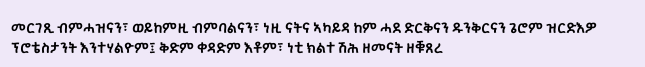መርገጺ ብምሓዝናን፣ ወይከምዚ ብምባልናን፣ ነዚ ናትና ኣካይዳ ከም ሓደ ድርቅናን ዱንቅርናን ጌሮም ዝርድእዎ ፕሮቴስታንት እንተሃልዮም፤ ቅድም ቀዳድም እቶም፣ ነቲ ክልተ ሽሕ ዘመናት ዘቑጸረ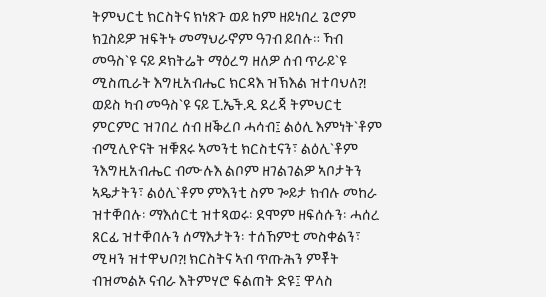ትምህርቲ ክርስትና ክነጽጉ ወይ ከም ዘይነበረ ጌሮም ክጓስይዎ ዝፍትኑ መማህራኖም ዓገብ ይበሉ። ኻብ መዓስ`ዩ ናይ ዶክትሬት ማዕረግ ዘለዎ ሰብ ጥራይ`ዩ ሚስጢራት እግዚአብሔር ክርዳእ ዝኽእል ዝተባህለ?! ወይስ ካብ መዓስ`ዩ ናይ ፒ.ኤች.ዲ ደረጃ ትምህርቲ ምርምር ዝገበረ ሰብ ዘቕረቦ ሓሳብ፤ ልዕሊ እምነት`ቶም ብሚሊዮናት ዝቑጸሩ ኣመንቲ ክርስቲናን፣ ልዕሊ`ቶም ንእግዚአብሔር ብሙሉእ ልቦም ዘገልገልዎ ኣቦታትን ኣዴታትን፣ ልዕሊ`ቶም ምእንቲ ስም ጐይታ ክብሉ መከራ ዝተቐበሉ፡ ማእሰርቲ ዝተጻወሩ፡ ደሞም ዘፍሰሱን፡ ሓሰረ ጸርፊ ዝተቐበሉን ሰማእታትን፡ ተሰኸምቲ መስቀልን፣ ሚዛን ዝተዋህቦ?! ክርስትና ኣብ ጥጡሕን ምቾት ብዝመልኦ ናብራ እትምሃሮ ፍልጠት ድዩ፤ ዋላስ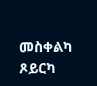መስቀልካ ጾይርካ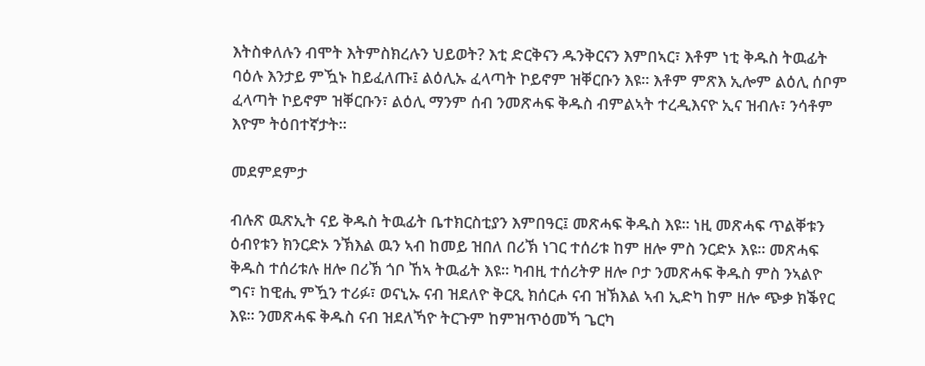እትስቀለሉን ብሞት እትምስክረሉን ህይወት? እቲ ድርቅናን ዱንቅርናን እምበኣር፣ እቶም ነቲ ቅዱስ ትዉፊት ባዕሉ እንታይ ምዃኑ ከይፈለጡ፤ ልዕሊኡ ፈላጣት ኮይኖም ዝቐርቡን እዩ። እቶም ምጽእ ኢሎም ልዕሊ ሰቦም ፈላጣት ኮይኖም ዝቐርቡን፣ ልዕሊ ማንም ሰብ ንመጽሓፍ ቅዱስ ብምልኣት ተረዲእናዮ ኢና ዝብሉ፣ ንሳቶም እዮም ትዕበተኛታት።

መደምደምታ

ብሉጽ ዉጽኢት ናይ ቅዱስ ትዉፊት ቤተክርስቲያን እምበዓር፤ መጽሓፍ ቅዱስ እዩ። ነዚ መጽሓፍ ጥልቐቱን ዕብየቱን ክንርድኦ ንኽእል ዉን ኣብ ከመይ ዝበለ በሪኽ ነገር ተሰሪቱ ከም ዘሎ ምስ ንርድኦ እዩ። መጽሓፍ ቅዱስ ተሰሪቱሉ ዘሎ በሪኽ ጎቦ ኸኣ ትዉፊት እዩ። ካብዚ ተሰሪትዎ ዘሎ ቦታ ንመጽሓፍ ቅዱስ ምስ ንኣልዮ ግና፣ ከዊሒ ምዃን ተሪፉ፣ ወናኒኡ ናብ ዝደለዮ ቅርጺ ክሰርሖ ናብ ዝኽእል ኣብ ኢድካ ከም ዘሎ ጭቃ ክቕየር እዩ። ንመጽሓፍ ቅዱስ ናብ ዝደለኻዮ ትርጉም ከምዝጥዕመኻ ጌርካ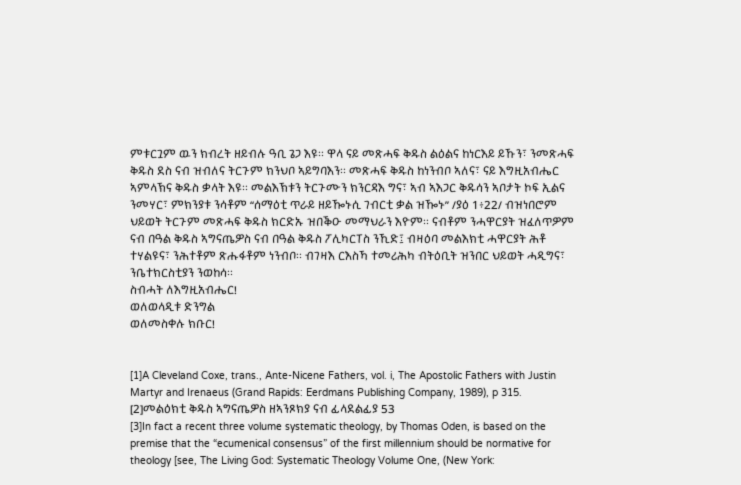ምቱርጓም ዉን ክብረት ዘይብሉ ዓቢ ጌጋ እዩ። ዋላ ናይ መጽሓፍ ቅዱስ ልዕልና ከነርእይ ይኹን፣ ንመጽሓፍ ቅዱስ ደስ ናብ ዝብለና ትርጉም ክንህቦ ኣይግባእን። መጽሓፍ ቅዱስ ከነንብቦ ኣለና፣ ናይ እግዚአብሔር ኣምላኽና ቅዱስ ቃላት እዩ። መልእኽቱን ትርጉሙን ክንርዳእ ግና፣ ኣብ ኣእጋር ቅዱሳን ኣቦታት ኮፍ ኢልና ንመሃር፣ ምክንያቱ ንሳቶም “ሰማዕቲ ጥራይ ዘይዀኑሲ ገብርቲ ቃል ዝዀኑ” /ያዕ 1፥22/ ብዝነበሮም ህይወት ትርጉም መጽሓፍ ቅዱስ ክርድኡ ዝበቕዑ መማህራን እዮም። ናብቶም ንሓዋርያት ዝፈለጥዎም ናብ በዓል ቅዱስ ኣግናጤዎስ ናብ በዓል ቅዱስ ፖሊካርፐስ ንኺድ፤ ብዛዕባ መልእክቲ ሓዋርያት ሕቶ ተሃልዩና፣ ንሕተቶም ጽሑፋቶም ነንብቦ። ብገዛእ ርእስኻ ተመሪሕካ ብትዕቢት ዝንበር ህይወት ሓዲግና፣ ንቤተክርስቲያን ንወከሳ።
ስብሓት ለእግዚአብሔር!
ወለወላዲቱ ድንግል
ወለመስቀሉ ክቡር!


[1]A Cleveland Coxe, trans., Ante-Nicene Fathers, vol. i, The Apostolic Fathers with Justin Martyr and Irenaeus (Grand Rapids: Eerdmans Publishing Company, 1989), p 315.
[2]መልዕክቲ ቅዱስ ኣግናጤዎስ ዘኣንጾክያ ናብ ፊላደልፊያ 53
[3]In fact a recent three volume systematic theology, by Thomas Oden, is based on the premise that the “ecumenical consensus” of the first millennium should be normative for theology [see, The Living God: Systematic Theology Volume One, (New York: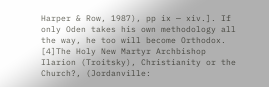Harper & Row, 1987), pp ix — xiv.]. If only Oden takes his own methodology all the way, he too will become Orthodox.
[4]The Holy New Martyr Archbishop Ilarion (Troitsky), Christianity or the Church?, (Jordanville: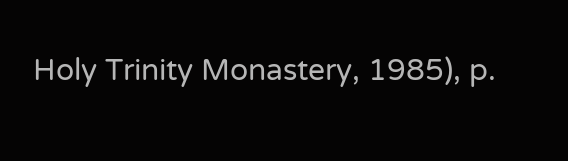Holy Trinity Monastery, 1985), p.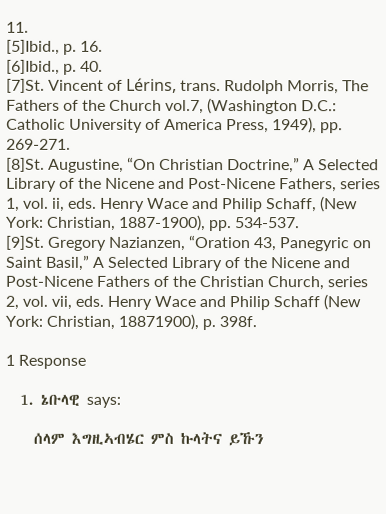11.
[5]Ibid., p. 16.
[6]Ibid., p. 40.
[7]St. Vincent of Lérins, trans. Rudolph Morris, The Fathers of the Church vol.7, (Washington D.C.: Catholic University of America Press, 1949), pp. 269-271.
[8]St. Augustine, “On Christian Doctrine,” A Selected Library of the Nicene and Post-Nicene Fathers, series 1, vol. ii, eds. Henry Wace and Philip Schaff, (New York: Christian, 1887-1900), pp. 534-537.
[9]St. Gregory Nazianzen, “Oration 43, Panegyric on Saint Basil,” A Selected Library of the Nicene and Post-Nicene Fathers of the Christian Church, series 2, vol. vii, eds. Henry Wace and Philip Schaff (New York: Christian, 18871900), p. 398f.

1 Response

  1. ኔቡላዊ says:

    ሰላም እግዚኣብሄር ምስ ኩላትና ይኹን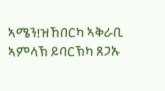ኣሜን!ዝኸበርካ ኣቅራቢ ኣምላኽ ይባርኽካ ጸጋኡ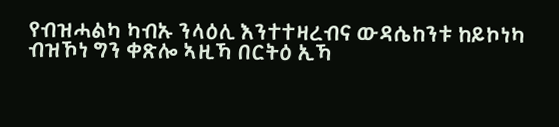የብዝሓልካ ካብኡ ንላዕሊ እንተተዛረብና ውዳሴከንቱ ከይኮነካ ብዝኾነ ግን ቀጽሎ ኣዚኻ በርትዕ ኢኻ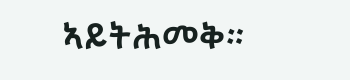ኣይትሕመቅ።